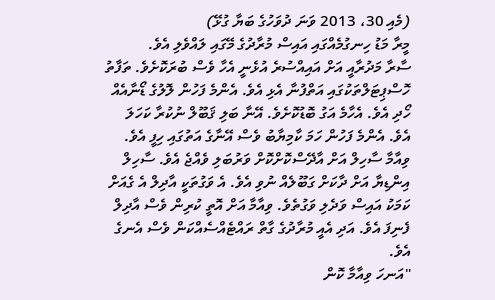(މެއި 30، 2013 ވަނަ ދުވަހުގެ ބަޔާ ގުޅޭ)
މީރާ މަޑު ހިނގުމެއްގައި އައިސް މުރާދުގެ މޭގައި ލައްވެލި އެވެ.
ސާރާ މަދުރާއީ އަށް އައިއްސުރެ އުޅެނީ އެހާ ވެސް ބުރަކޮށެވެ. ތަފާތު ހޮސްޕިޓަލްތަކުގައި އަތްފުނާ އެޅި އެވެ. އެންމެ ފަހުން ލޮލުގެ ޑޯނާއެއް ހޯދި އެވެ. އެހާމެ އަގު ބޮޑުކޮށެވެ. އޭނާ ބަލި ޤަބޫލް ނުކުރާ ކަހަލަ އެވެ. އެންމެ ފަހުން ހަމަ ކާމިޔާބު ވެސް އޭނާގެ އަތުގައި ހިފީ އެވެ.
ވިއާމާ ސާހިލް އަށް އާދޭސްކޮށްކޮށް ވަރުބަލި ވެއްޖެ އެވެ. ސާހިލް އިންޑިޔާ އަށް ދާކަށް ގަބޫލެއް ނުވި އެވެ. އެ ވަގުތަކީ އާދިލް އެ ގެއަށް ކަމަކު އައިސް ވަދެލި ވަގުތެވެ. ވިއާމާ އަށް އޮތީ ކުރިން ވެސް އާދިލް ފެނިފަ އެވެ. އަދި އެއީ މުރާދުގެ ގާތް ރައްޓެއްސެއްކަން ވެސް އެނގެ އެވެ.
"އަނހަ ވިއާމާ ކޮން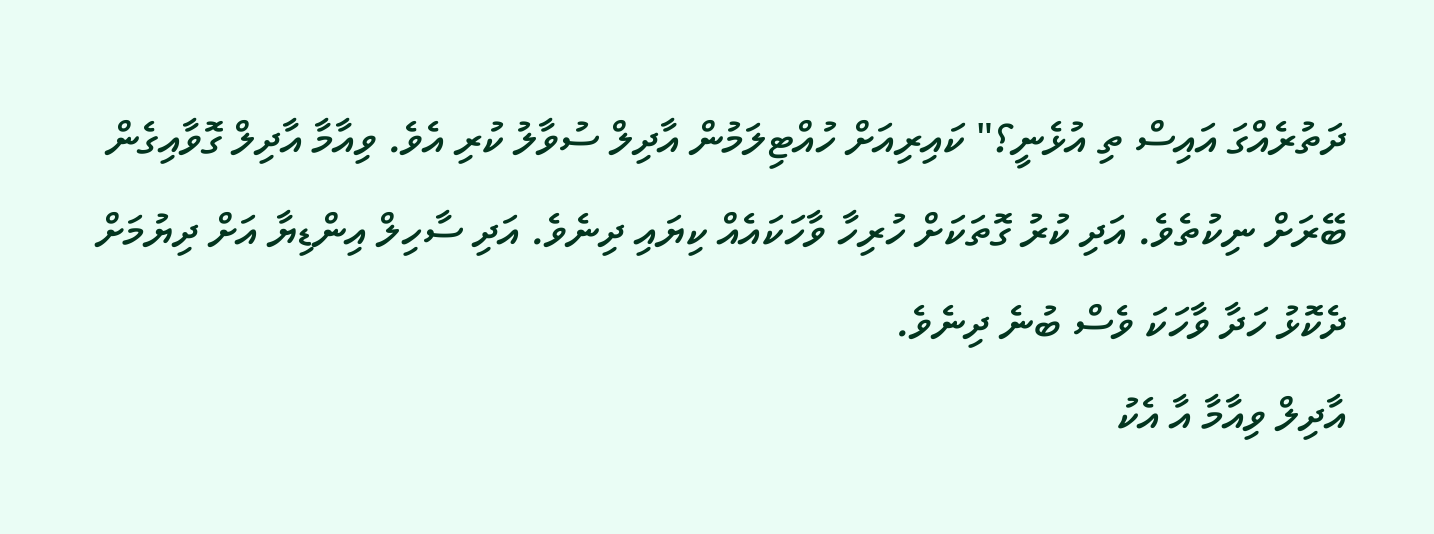ދަތުރެއްގަ އައިސް ތި އުޅެނީ؟" ކައިރިއަށް ހުއްޓިލަމުން އާދިލް ސުވާލު ކުރި އެވެ. ވިއާމާ އާދިލް ގޮވާއިގެން ބޭރަށް ނިކުތެވެ. އަދި ކުރު ގޮތަކަށް ހުރިހާ ވާހަކައެއް ކިޔައި ދިނެވެ. އަދި ސާހިލް އިންޑިޔާ އަށް ދިޔުމަށް ދެކޮޅު ހަދާ ވާހަކަ ވެސް ބުނެ ދިނެވެ.
އާދިލް ވިއާމާ އާ އެކު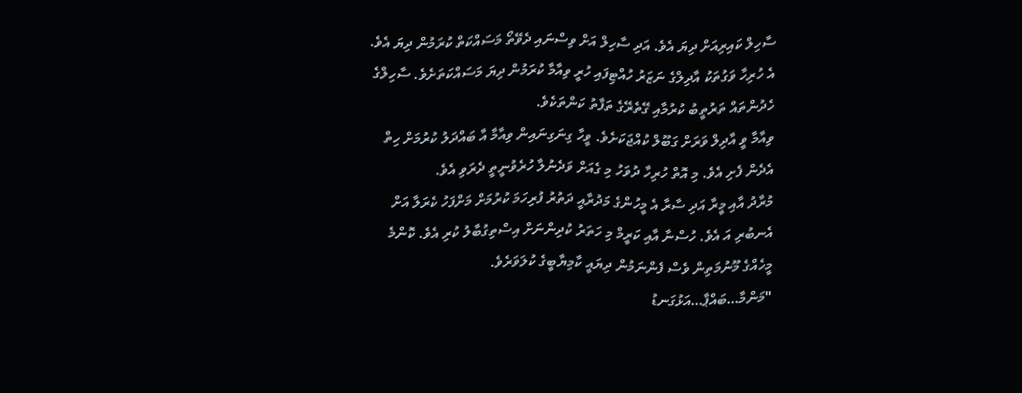ސާހިލް ކައިރިއަށް ދިޔަ އެވެ. އަދި ސާހިލް އަށް ވިސްނައި ދެވޭތޯ މަސައްކަތް ކުރަމުން ދިޔަ އެވެ. އެ ހުރިހާ ވަގުތަކު އާދިލްގެ ނަޒަރު ހުއްޓިފައި ހުރީ ވިއާމާ ކުރަމުން ދިޔަ މަސައްކަތަށެވެ. ސާހިލްގެ ހެދުންތައް ތަރުތީބު ކުރުމާއި ގޭތެރޭގެ ތަފާތު ކަންތަކެވެ.
ވިއާމާ ވީ އާދިލް ވަރަށް ގަބޫލް ކުއްޖަކަށެވެ. ވީހާ ގިނަގިނައިން ވިއާމާ އާ ބައްދަލު ކުރުމަށް ހިތް އެދެން ފެށި އެވެ. މި އޮތް ހުރިހާ ދުވަހު މި ގެއަށް ވަދެނުލާ ހުރެވުނީތީ ދެރަވި އެވެ.
މުރާދު އާއި މީރާ އަދި ސާރާ އެ މީހުންގެ މަދުރާއީ ދަތުރު ފުރިހަމަ ކުރުމަށް މަށްފަހު ކެރަލާ އަށް އެނބުރި އަ އެވެ. ހުސްނާ އާއި ކަރީމް މި ހަތަރު ކުދިންނަށް އިސްތިގުބާލު ކުރި އެވެ. ކޮންމެ މީހެއްގެ މޫނުމަތިން ވެސް ފެންނަމުން ދިޔައީ ކާމިޔާބީގެ ކުލަވަރެވެ.
"މަންމާ…ބައްޕާ…އަޅުގަނޑު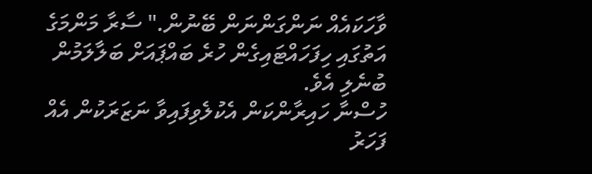ވާހަކައެއް ނަންގަންނަން ބޭނުން." ސާރާ މަންމަގެ އަތުގައި ހިފަހައްޓައިގެން ހުރެ ބައްޕައަށް ބަލާލަމުން ބުނެލި އެވެ.
ހުސްނާ ހައިރާންކަން އެކުލެވިފައިވާ ނަޒަރަކުން އެއް ފަހަރު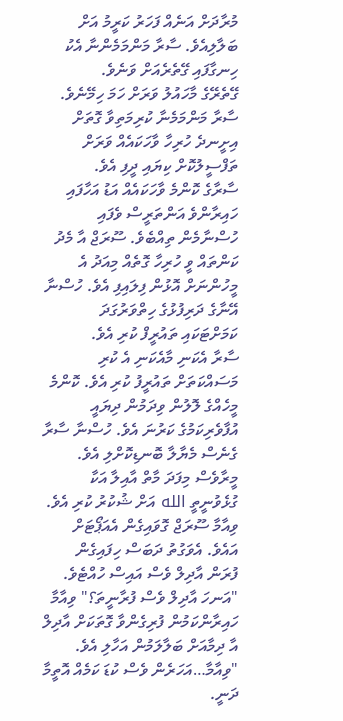މުރާދަށް އަނެއް ފަހަރު ކަރީމު އަށް ބަލާލިއެވެ. ސާރާ މަންމަމެންނާ އެކު ހިނގާފައި ގޭތެރެއަށް ވަނެވެ.
ގޭތެރޭގެ މާހައުލު ވަރަށް ހަމަ ހިމޭނެވެ. ސާރާ މަންމަމެނާ ކުރިމަތިވާ ގޮތަށް އިށީނދެ ހުރިހާ ވާހަކައެއް ވަރަށް ތަފްސީލުކޮށް ކިޔައި ދީފި އެވެ.
ސާރާގެ ކޮންމެ ވާހަކައެއް އަޑު އަހާފައި ހައިރާންވެ އަންތަރީސް ވެފައި ހުސްނާމެން ތިއްބެވެ. ސޫރަޖް އާ މެދު ކަންތައް ވީ ހުރިހާ ގޮތެއް މިއަދު އެ މީހުންނަށް އޮޅުން ފިލައިފި އެވެ. ހުސްނާ އޭނާގެ ދަރިފުޅުގެ ހިތްވަރުގަދަ ކަމަށްޓަކައި ތައުރީފް ކުރި އެވެ.
ސާރާ އެކަނި މާއެކަނި އެ ކުރި މަސައްކަތަށް ތައުރީފު ކުރި އެވެ. ކޮންމެ މީހެއްގެ ލޮލުން ވިދަމުން ދިޔައީ އުފާވެރިކަމުގެ ކަރުނަ އެވެ. ހުސްނާ ސާރާ ގެނެސް މެޔާލާ ބޮނޑިކޮށްލި އެވެ. މީރާވެސް މިފަދަ މާތް އާއިލާ އަކާ ގުޅެވުނީތީ الله އަށް ޝުކުރު ކުރި އެވެ.
ވިއާމާ ސޫރަޖް ގޮވައިގެން އެއަޕޯޓަށް އައެވެ. އެވަގުތު ދަބަސް ހިފައިގެން ފުރަން އާދިލް ވެސް އައިސް ހުއްޓެވެ.
"އަނހަ އާދިލް ވެސް ފުރާނީތަ؟" ވިއާމާ ހައިރާންކަމުން ފުރިގެންވާ ގޮތަކަށް އާދިލް އާ ދިމާއަށް ބަލާލަމުން އަހާލި އެވެ.
"ވިއާމާ…އަހަރެން ވެސް ކުޑަ ކަމެއް އޮތީމާ ދަނީ.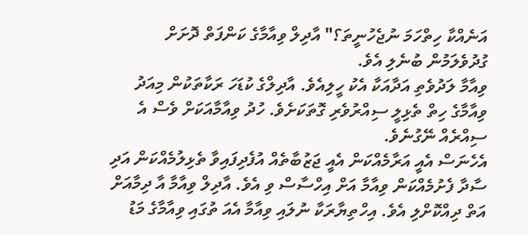އަނެއްކާ ހިތްހަމަ ނުޖެހުނީތަ؟" އާދިލް ވިއާމާގެ ކަންފަތް ދޮށަށް ގުދުވެލަމުން ބުނެލި އެވެ.
ވިއާމާ ލަދުވެތި އަދާއަކާ އެކު ހީލިއެވެ. އާދިލްގެ ކުޑަހަ ރަކާތަކުން މިއަދު ވިއާމާގެ ހިތް ތެޅިލީ ސިއްރުވެރި ގޮތަކަށެވެ. ހުދު ވިއާމާއަކަށް ވެސް އެ ސިއްރެއް ނޭގުނެވެ.
އެހެނަސް އެއީ އަރާމެއްކަން އެއީ ޖަޒުބާތެއް އުފެދިފައިވާ ތެޅިލުމެއްކަން އަދި ސާދާ ފެށުމެއްކަން ވިއާމާ އަށް އިހްސާސް ވި އެވެ. އާދިލް ވިއާމާ އާ ދިމާއަށް އަތް ދިއްކޮށްލި އެވެ. އިހްތިޔާރަކާ ނުލައި ވިއާމާ އެއަ ތުގައި ވިއާމާގެ މަޑު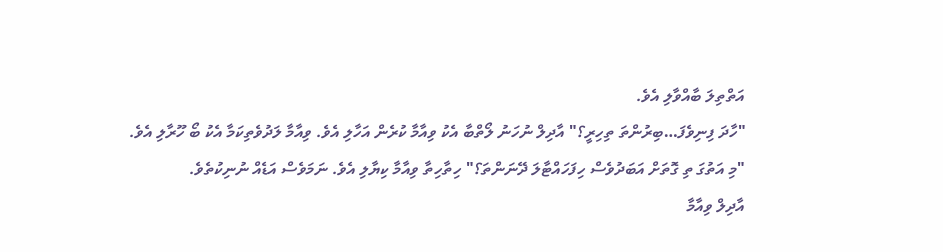އަތްތިލަ ބާއްވާލި އެވެ.
"ހާދަ ފިނިވެފަ…ބިރުންތަ ތިހިރީ؟" އާދިލް ނުހަނު ލޯތްބާ އެކު ވިއާމާ ކުރެން އަހާލި އެވެ. ވިއާމާ ލަދުވެތިކަމާ އެކު ބޯ ހޫރާލި އެވެ.
"މި އަތުގަ ތި ގޮތަށް އަބަދުވެސް ހިފަހައްޓާލަ ދޭނަންތަ؟" ހިތާހިތާ ވިއާމާ ކިޔާލި އެވެ. ނަމަވެސް އަޑެއް ނުނިކުތެވެ.
އާދިލް ވިއާމާ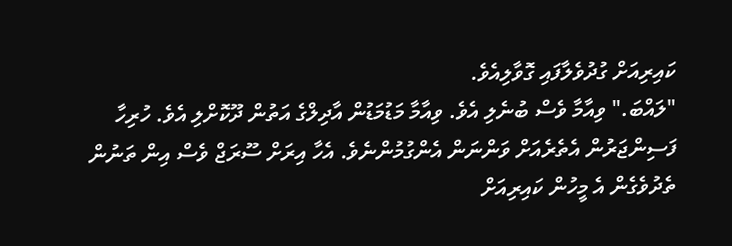ކައިރިއަށް ގުދުވެލާފައި ގޮވާލިއެވެ.
"ލައްބަ." ވިއާމާ ވެސް ބުނެލި އެވެ. ވިއާމާ މަޑުމަޑުން އާދިލްގެ އަތުން ދޫކޮށްލި އެވެ. ހުރިހާ ފަސިންޖަރުން އެތެރެއަށް ވަންނަން އެންގުމުންނެވެ. އެހާ އިރަށް ސޫރަޖް ވެސް އިން ތަނުން ތެދުވެގެން އެ މީހުން ކައިރިއަށް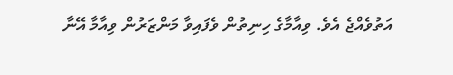އަތުވެއްޖެ އެވެ. ވިއާމާގެ ހިނިތުން ވެފައިވާ މަންޒަރުން ވިއާމާ އޭނާ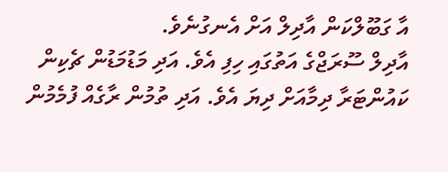އާ ގަބޫލްކަން އާދިލް އަށް އެނގުނެވެ.
އާދިލް ސޫރަޖްގެ އަތުގައި ހިފި އެވެ. އަދި މަޑުމަޑުން ޗެކިން ކައުންޓަރާ ދިމާއަށް ދިޔަ އެވެ. އަދި ތުމުން ރާގެއް ފުމެމުން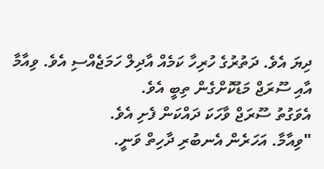ދިޔަ އެވެ. ދަތުރުގެ ހުރިހާ ކަމެއް އާދިލް ހަމަޖެއްސި އެވެ. ވިއާމާ އާއި ސޫރަޖް މަޑުކޮށްގެން ތިބީ އެވެ.
އެވަގުތު ސޫރަޖް ވާހަކަ ދައްކަން ފެށި އެވެ.
"ވިއާމާ. އަހަރެން އެނބުރި ދާހިތް ވަނީ.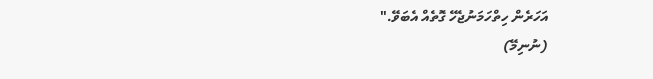އަހަރެން ހިތްހަމަނުޖެހޭ ގޮތެއް އެބަވޭ."
(ނުނިމޭ)